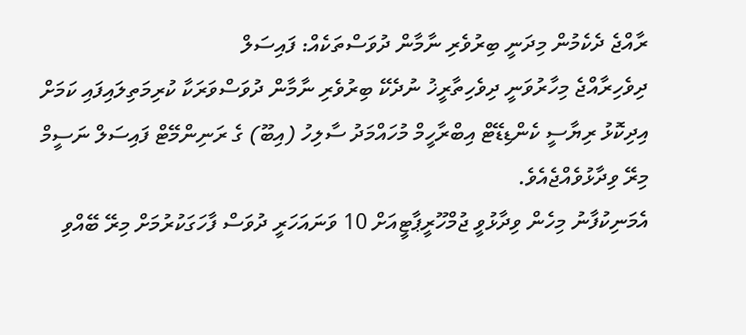ރާއްޖެ ދެކެމުން މިދަނީ ބިރުވެރި ނާމާން ދުވަސްތަކެއް: ފައިސަލް
ދިވެހިރާއްޖެ މިހާރުވަނީ ދިވެހިތާރީޚު ނުދެކޭ ބިރުވެރި ނާމާން ދުވަސްވަރަކާ ކުރިމަތިލައިފައި ކަމަށް އިދިކޮޅު ރިޔާސީ ކެންޑިޑޭޓް އިބްރާހީމް މުހައްމަދު ސާލިހު (އިބޫ) ގެ ރަނިންމޭޓް ފައިސަލް ނަސީމް މިރޭ ވިދާޅުވެއްޖެއެވެ.
އެމަނިކުފާނު މިހެން ވިދާޅުވީ ޖުމްހޫރީޕާޓީއަށް 10 ވަނައަހަރީ ދުވަސް ފާހަގަކުރުމަށް މިރޭ ބޭއްވި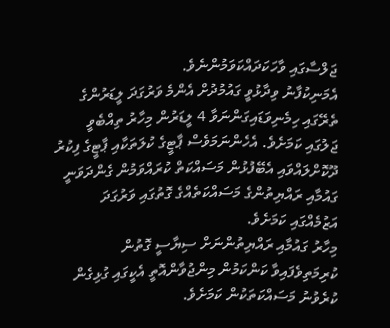ޖަލްސާގައި ވާހަކަދައްކަވަމުންނެވެ.
އެމަނިކުފާނު ވިދާޅުވީ ގައުމުދުށް އެންމެ ވަރުގަދަ ލީޑަރުންގެ ތެރޭގައި ހިމެނިވަޑައިގަންނަވާ 4 ލީޑަރުން މިހާރު ތިއްބެވީ ޖަލުގައި ކަމަށެވެ. އެހެންނަމަވެސް ޕާޓީގެ ކުލަތަކާއި ޕާޓީގެ ފިކުރު ދޫކޮށްލައްވައި އެބޭފުޅުން މަސައްކަތް ކުރައްވަމުން ގެންދަވަނީ ގައުމާއި ރައްޔިތުންގެ މަސައްކަތެއްގެ ގޮތުގައި ވަރުގަދަ އަޒުމެއްގައި ކަމަށެވެ.
މިހާރު ގައުމާއި ރައްޔިތުންނަށް ސިޔާސީ ގޮތުން ކުރިމަތިވެފައިވާ ކަންކަމުން މިންޖުވާންއޮތީ އެކީގައި ގުޅިގެން ކުރެވުނު މަސައްކަތަކުން ކަމަށެވެ.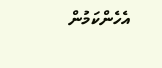އެހެންކަމުން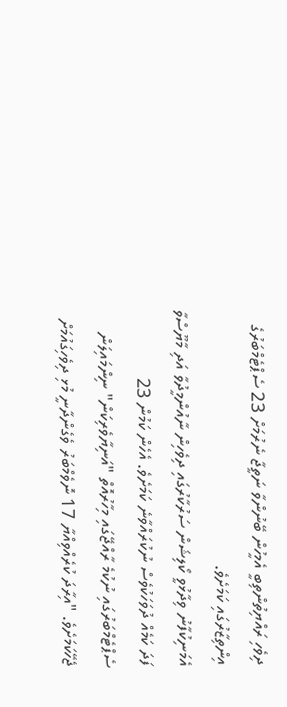ދިވެހި ރައްޔިތުންތިބީ އެމީހުން ބޭނުންވާ ނަތީޖާ ނެރުމަށް 23 ސެޕްޓެމްބަރުގެ އިންތިޒާރުގައި ކަމަށެވެ.
އެމަނިކުފާނު ވިދާޅުވީ ކޯލިޝަން ސަރުކާރުގައި ދިވެހިން ނާއުންމީދުވާ އަދި މާޔޫސްވާ ފަދަ ކަމެއް ދުވަހަކުވެސް ނުކުރައްވާނެ ކަމަށެވެ. އެހެން ކަމުން 23 ސެޕްޓެމްބަރުގައި ނުކުމެ ރާއްޖޭގައި މިހާރުއޮތް "އަނިޔާވެރިކަން" ނިންމައިލަން ޖެހޭކަމަށެވެ. "އިރާދަ ކުރެއްވިއްޔާ 17 ނޮވެމްބަރު ވެގެންދާނީ މުޅި ދިވެހިގައުމަށް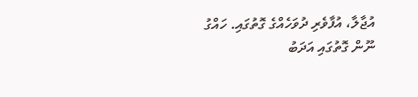އުޖާލާ، އުފާވެރި ދުވަހެއްގެ ގޮތުގައި. ހައްގު ނޫން ގޮތުގައި އަދަބު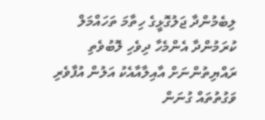ލިބެމުންދާ ޖަލުގޮޅީގެ ހިތާމަ ތަހައްމަލް ކުރަމުންދާ އެންމެހާ ދިވެހި ލޮބުވެތި ރައްޔިތުންނަށް އާއިލާއާއެކު އަލުން އުފާވެރި ވަގުތުތައް ގުނަން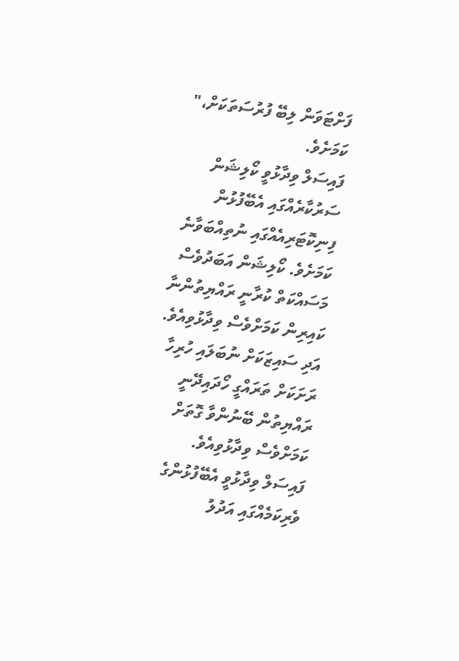ފަށްޓަވަން ލިބޭ ފުރުސަތަކަށް،" ކަމަށެވެ.
ފައިސަލް ވިދާޅުވީ ކޯލިޝަން ސަރުކާރެއްގައި އެބޭފުޅުން ފިނިކޮޓަރިއެއްގައި ނުތިއްބަވާނެ ކަމަށެވެ. ކޯލިޝަން އަބަދުވެސް މަސައްކަތް ކުރާނީ ރައްޔިތުންނާ ކައިރިން ކަމަށްވެސް ވިދާޅުވިއެވެ. އަދި ސައިޒަކަށް ނުބަލައި ހުރިހާ ރަށަކަށް ތަރައްގީ ހޯދައިދޭނީ ރައްޔިތުން ބޭނުންވާ ގޮތަށް ކަމަށްވެސް ވިދާޅުވިއެވެ.
ފައިސަލް ވިދާޅުވީ އެބޭފުޅުންގެ ވެރިކަމެއްގައި އަދުލު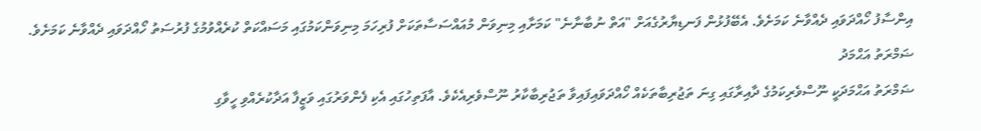އިންސާފު ހޯއްދަވައި ދެއްވާނެ ކަމަށެވެ. އެބޭފުޅުން ފަނޑިޔާރުގެއަށް "އަތް ނުބާނާނެ" ކަމަށާއި މިނިވަން މުއައްސަސާތަކަށް ފުރިހަމަ މިނިވަންކަމުގައި މަސައްކަތް ކުރެއްވުމުގެ ފުރުސަތު ހޯއްދަވައި ދެއްވާނެ ކަމަށެވެ.
ޟަމްރަތު އަޙްމަދު
ޟަމްރަތު އަޙްމަދަކީ ނޫސްވެރިކަމުގެ ދާއިރާގައި ގިނަ ތަޖުރިބާތަކެއް ހޯއްދަވައިފައިވާ ތަޖުރިބާކާރު ނޫސްވެރިއެކެވެ. އާފަތިހުގައި އެކި ފެންވަރުގައި ވަޒީފާ އަދާކުރެއްވި ހީވާގި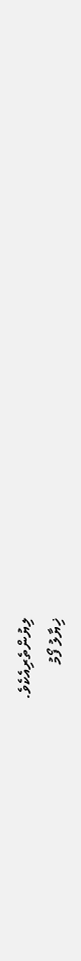ލިޔުންތެރިއެކެވެ.
ޚިޔާލު ފޯމު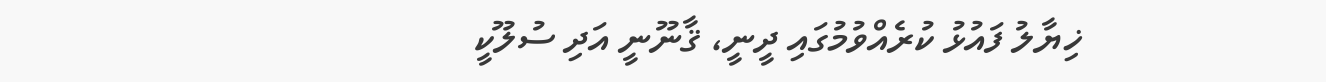ޚިޔާލު ފައުޅު ކުރެއްވުމުގައި ދީނީ، ޤާނޫނީ އަދި ސުލޫކީ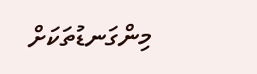މިންގަނޑުތަކަށް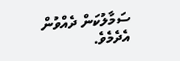ސަމާލުކަން ދެއްވުން އެދެމެވެ.